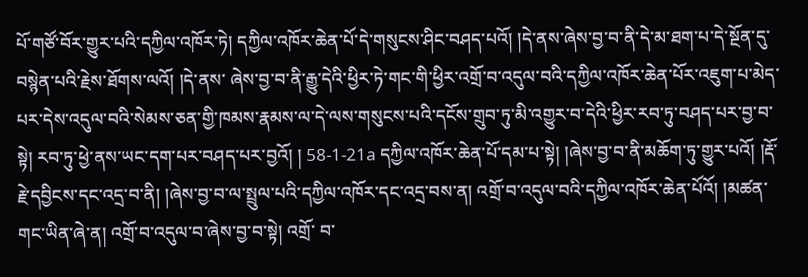པོ་གཙོ་བོར་གྱུར་པའི་དཀྱིལ་འཁོར་ཏེ། དཀྱིལ་འཁོར་ཆེན་པོ་དེ་གསུངས་ཤིང་བཤད་པའོ། །དེ་ནས་ཞེས་བྱ་བ་ནི་དེ་མ་ཐག་པ་དེ་སྔོན་དུ་བསྙེན་པའི་རྗེས་ཐོགས་ལའོ། །དེ་ནས་ ཞེས་བྱ་བ་ནི་རྒྱུ་དེའི་ཕྱིར་ཏེ་གང་གི་ཕྱིར་འགྲོ་བ་འདུལ་བའི་དཀྱིལ་འཁོར་ཆེན་པོར་འཇུག་པ་མེད་པར་དེས་འདུལ་བའི་སེམས་ཅན་གྱི་ཁམས་རྣམས་ལ་དེ་ལས་གསུངས་པའི་དངོས་གྲུབ་ཏུ་མི་འགྱུར་བ་དེའི་ཕྱིར་རབ་ཏུ་བཤད་པར་བྱ་བ་སྟེ། རབ་ཏུ་ཕྱེ་ནས་ཡང་དག་པར་བཤད་པར་བྱའོ། ། 58-1-21a དཀྱིལ་འཁོར་ཆེན་པོ་དམ་པ་སྟེ། །ཞེས་བྱ་བ་ནི་མཆོག་ཏུ་གྱུར་པའོ། །རྡོ་རྗེ་དབྱིངས་དང་འདྲ་བ་ནི། །ཞེས་བྱ་བ་ལ་སྤྲུལ་པའི་དཀྱིལ་འཁོར་དང་འདྲ་བས་ན། འགྲོ་བ་འདུལ་བའི་དཀྱིལ་འཁོར་ཆེན་པོའོ། །མཚན་གང་ཡིན་ཞེ་ན། འགྲོ་བ་འདུལ་བ་ཞེས་བྱ་བ་སྟེ། འགྲོ་ བ་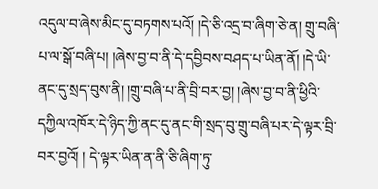འདུལ་བ་ཞེས་མིང་དུ་བཏགས་པའོ། །དེ་ཅི་འདྲ་བ་ཞིག་ཅེ་ན། གྲུ་བཞི་པ་ལ་སྒོ་བཞི་པ། །ཞེས་བྱ་བ་ནི་དེ་དབྱིབས་བཤད་པ་ཡིན་ནོ། །དེ་ཡི་ནང་དུ་སྲད་བུས་ནི། །གྲུ་བཞི་པ་ནི་བྲི་བར་བྱ། །ཞེས་བྱ་བ་ནི་ཕྱིའི་དཀྱིལ་འཁོར་དེ་ཉིད་ཀྱི་ནང་དུ་ནང་གི་སྲད་བུ་གྲུ་བཞི་པར་དེ་ལྟར་བྲི་བར་བྱའོ། ། དེ་ལྟར་ཡིན་ན་ནི་ཅི་ཞིག་ཏུ་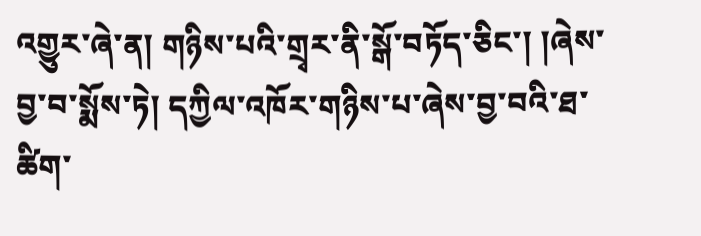འགྱུར་ཞེ་ན། གཉིས་པའི་གྲྭར་ནི་སྒོ་བཏོད་ཅིང་། །ཞེས་བྱ་བ་སྨོས་ཏེ། དཀྱིལ་འཁོར་གཉིས་པ་ཞེས་བྱ་བའི་ཐ་ཚིག་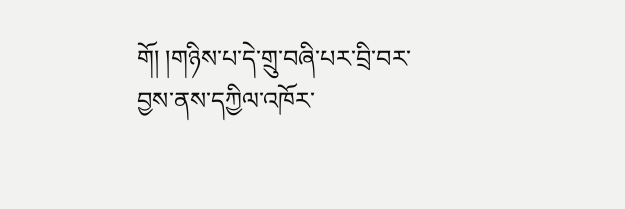གོ། །གཉིས་པ་དེ་གྲུ་བཞི་པར་བྲི་བར་བྱས་ནས་དཀྱིལ་འཁོར་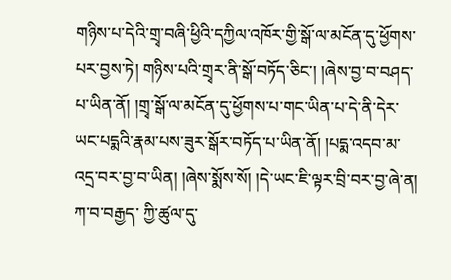གཉིས་པ་དེའི་གྲྭ་བཞི་ཕྱིའི་དཀྱིལ་འཁོར་གྱི་སྒོ་ལ་མངོན་དུ་ཕྱོགས་ པར་བྱས་ཏེ། གཉིས་པའི་གྲྭར་ནི་སྒོ་བཏོད་ཅིང་། །ཞེས་བྱ་བ་བཤད་པ་ཡིན་ནོ། །གྲྭ་སྒོ་ལ་མངོན་དུ་ཕྱོགས་པ་གང་ཡིན་པ་དེ་ནི་དེར་ཡང་པདྨའི་རྣམ་པས་ཟུར་སྒོར་བཏོད་པ་ཡིན་ནོ། །པདྨ་འདབ་མ་འདྲ་བར་བྱ་བ་ཡིན། །ཞེས་སྨོས་སོ། །དེ་ཡང་ཇི་ལྟར་བྲི་བར་བྱ་ཞེ་ན། ཀ་བ་བརྒྱད་ ཀྱི་ཚུལ་དུ་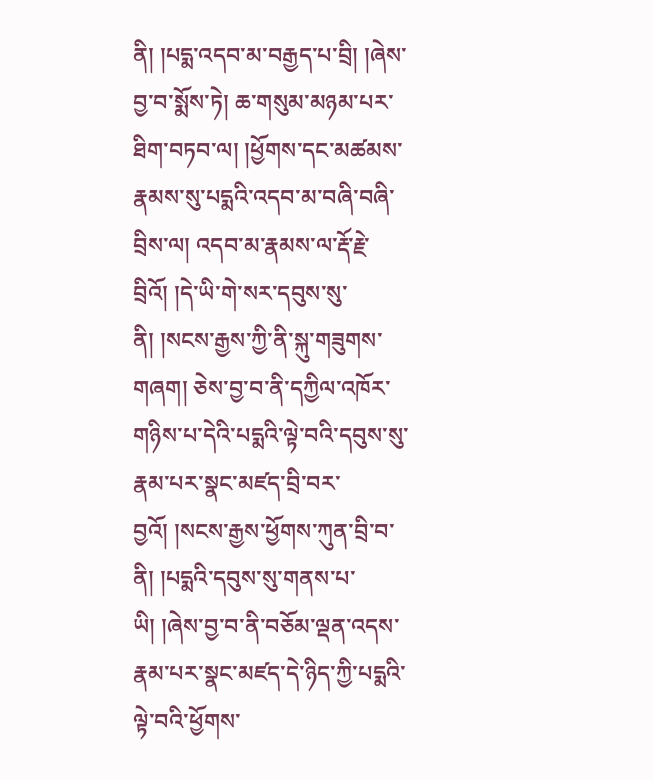ནི། །པདྨ་འདབ་མ་བརྒྱད་པ་བྲི། །ཞེས་བྱ་བ་སྨོས་ཏེ། ཆ་གསུམ་མཉམ་པར་ཐིག་བཏབ་ལ། །ཕྱོགས་དང་མཚམས་རྣམས་སུ་པདྨའི་འདབ་མ་བཞི་བཞི་བྲིས་ལ། འདབ་མ་རྣམས་ལ་རྡོ་རྗེ་བྲིའོ། །དེ་ཡི་གེ་སར་དབུས་སུ་ནི། །སངས་རྒྱས་ཀྱི་ནི་སྐུ་གཟུགས་གཞག། ཅེས་བྱ་བ་ནི་དཀྱིལ་འཁོར་གཉིས་པ་དེའི་པདྨའི་ལྟེ་བའི་དབུས་སུ་རྣམ་པར་སྣང་མཛད་བྲི་བར་བྱའོ། །སངས་རྒྱས་ཕྱོགས་ཀུན་བྲི་བ་ནི། །པདྨའི་དབུས་སུ་གནས་པ་ཡི། །ཞེས་བྱ་བ་ནི་བཅོམ་ལྡན་འདས་རྣམ་པར་སྣང་མཛད་དེ་ཉིད་ཀྱི་པདྨའི་ལྟེ་བའི་ཕྱོགས་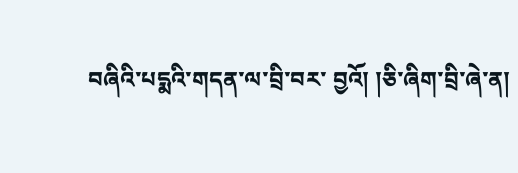བཞིའི་པདྨའི་གདན་ལ་བྲི་བར་ བྱའོ། །ཅི་ཞིག་བྲི་ཞེ་ན།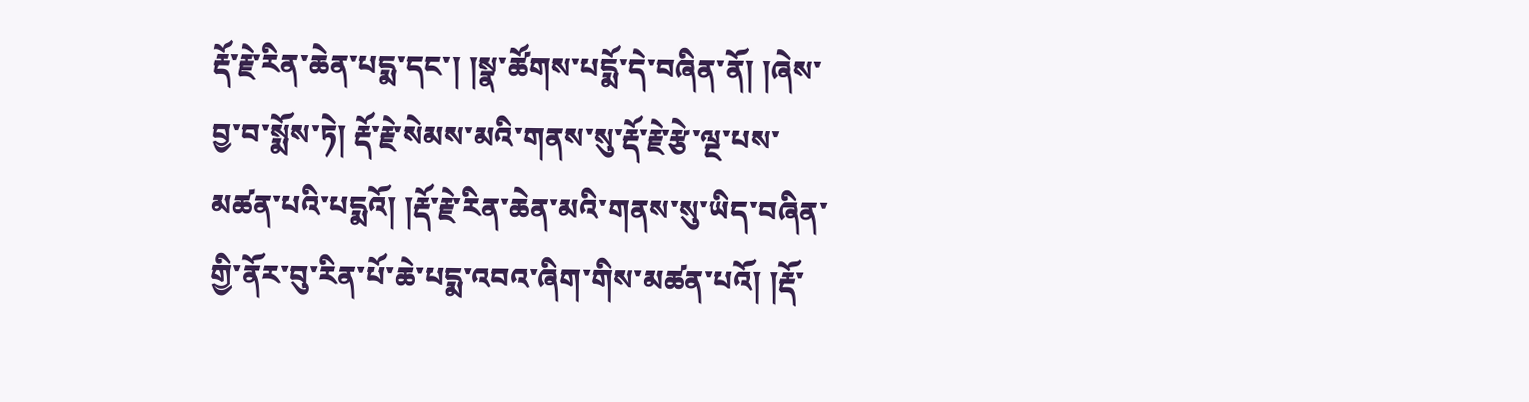རྡོ་རྗེ་རིན་ཆེན་པདྨ་དང་། །སྣ་ཚོགས་པདྨོ་དེ་བཞིན་ནོ། །ཞེས་བྱ་བ་སྨོས་ཏེ། རྡོ་རྗེ་སེམས་མའི་གནས་སུ་རྡོ་རྗེ་རྩེ་ལྔ་པས་མཚན་པའི་པདྨའོ། །རྡོ་རྗེ་རིན་ཆེན་མའི་གནས་སུ་ཡིད་བཞིན་གྱི་ནོར་བུ་རིན་པོ་ཆེ་པདྨ་འབའ་ཞིག་གིས་མཚན་པའོ། །རྡོ་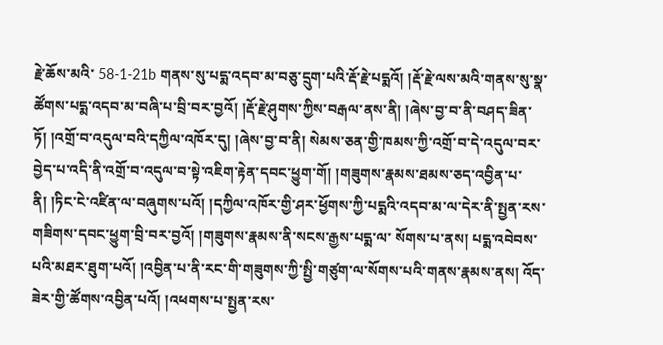རྗེ་ཆོས་མའི་ 58-1-21b གནས་སུ་པདྨ་འདབ་མ་བཅུ་དྲུག་པའི་རྡོ་རྗེ་པདྨའོ། །རྡོ་རྗེ་ལས་མའི་གནས་སུ་སྣ་ཚོགས་པདྨ་འདབ་མ་བཞི་པ་བྲི་བར་བྱའོ། །རྡོ་རྗེ་ཤུགས་ཀྱིས་བརྒལ་ནས་ནི། །ཞེས་བྱ་བ་ནི་བཤད་ཟིན་ཏོ། །འགྲོ་བ་འདུལ་བའི་དཀྱིལ་འཁོར་དུ། །ཞེས་བྱ་བ་ནི། སེམས་ཅན་གྱི་ཁམས་ཀྱི་འགྲོ་བ་དེ་འདུལ་བར་ བྱེད་པ་འདི་ནི་འགྲོ་བ་འདུལ་བ་སྟེ་འཇིག་རྟེན་དབང་ཕྱུག་གོ། །གཟུགས་རྣམས་ཐམས་ཅད་འབྱིན་པ་ནི། །ཏིང་ངེ་འཛིན་ལ་བཞུགས་པའོ། །དཀྱིལ་འཁོར་གྱི་ཤར་ཕྱོགས་ཀྱི་པདྨའི་འདབ་མ་ལ་དེར་ནི་སྤྱན་རས་གཟིགས་དབང་ཕྱུག་བྲི་བར་བྱའོ། །གཟུགས་རྣམས་ནི་སངས་རྒྱས་པདྨ་ལ་ སོགས་པ་ནས། པདྨ་འབེབས་པའི་མཐར་ཐུག་པའོ། །འབྱིན་པ་ནི་རང་གི་གཟུགས་ཀྱི་སྤྱི་གཙུག་ལ་སོགས་པའི་གནས་རྣམས་ནས། འོད་ཟེར་གྱི་ཚོགས་འབྱིན་པའོ། །འཕགས་པ་སྤྱན་རས་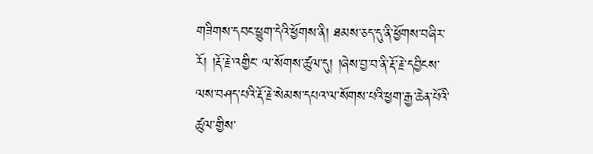གཟིགས་དབང་ཕྱུག་དེའི་ཕྱོགས་ནི། ཐམས་ཅད་དུ་ནི་ཕྱོགས་བཞིར་རོ། །རྡོ་རྗེ་འགྱིང་ ལ་སོགས་ཚུལ་དུ། །ཞེས་བྱ་བ་ནི་རྡོ་རྗེ་དབྱིངས་ལས་བཤད་པའི་རྡོ་རྗེ་སེམས་དཔའ་ལ་སོགས་པའི་ཕྱག་རྒྱ་ཆེན་པོའི་ཚུལ་གྱིས་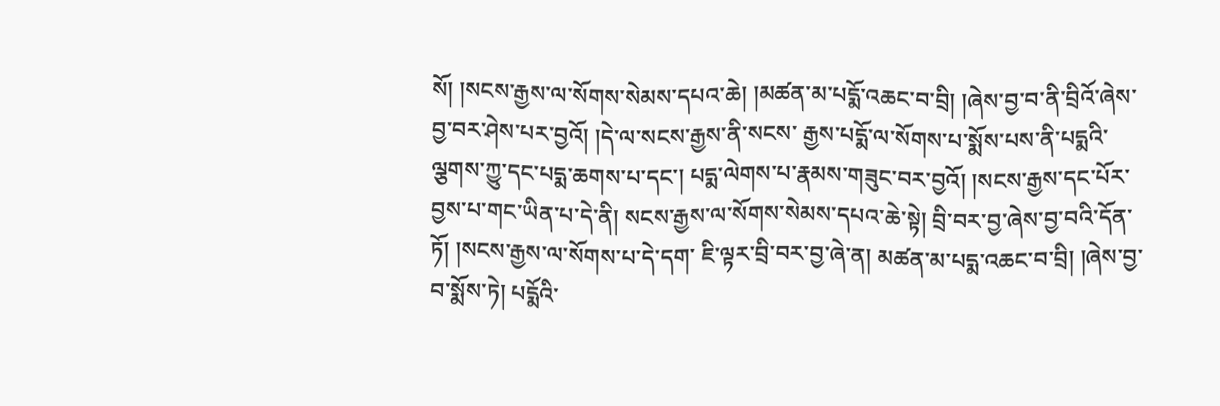སོ། །སངས་རྒྱས་ལ་སོགས་སེམས་དཔའ་ཆེ། །མཚན་མ་པདྨོ་འཆང་བ་བྲི། །ཞེས་བྱ་བ་ནི་བྲིའོ་ཞེས་བྱ་བར་ཤེས་པར་བྱའོ། །དེ་ལ་སངས་རྒྱས་ནི་སངས་ རྒྱས་པདྨོ་ལ་སོགས་པ་སྨོས་པས་ནི་པདྨའི་ལྕགས་ཀྱུ་དང་པདྨ་ཆགས་པ་དང་། པདྨ་ལེགས་པ་རྣམས་གཟུང་བར་བྱའོ། །སངས་རྒྱས་དང་པོར་བྱས་པ་གང་ཡིན་པ་དེ་ནི། སངས་རྒྱས་ལ་སོགས་སེམས་དཔའ་ཆེ་སྟེ། བྲི་བར་བྱ་ཞེས་བྱ་བའི་དོན་ཏོ། །སངས་རྒྱས་ལ་སོགས་པ་དེ་དག་ ཇི་ལྟར་བྲི་བར་བྱ་ཞེ་ན། མཚན་མ་པདྨ་འཆང་བ་བྲི། །ཞེས་བྱ་བ་སྨོས་ཏེ། པདྨོའི་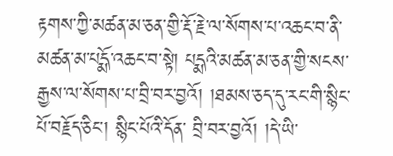རྟགས་ཀྱི་མཚན་མ་ཅན་གྱི་རྡོ་རྗེ་ལ་སོགས་པ་འཆང་བ་ནི་མཚན་མ་པདྨོ་འཆང་བ་སྟེ། པདྨའི་མཚན་མ་ཅན་གྱི་སངས་རྒྱས་ལ་སོགས་པ་བྲི་བར་བྱའོ། །ཐམས་ཅད་དུ་རང་གི་སྙིང་པོ་བརྗོད་ཅིང་། སྙིང་པོའི་དོན་ བྲི་བར་བྱའོ། །དེ་ཡི་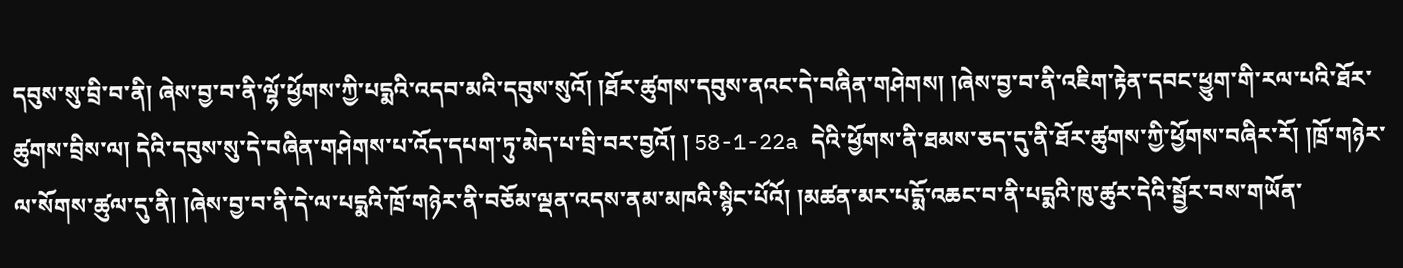དབུས་སུ་བྲི་བ་ནི། ཞེས་བྱ་བ་ནི་ལྷོ་ཕྱོགས་ཀྱི་པདྨའི་འདབ་མའི་དབུས་སུའོ། །ཐོར་ཚུགས་དབུས་ནའང་དེ་བཞིན་གཤེགས། །ཞེས་བྱ་བ་ནི་འཇིག་རྟེན་དབང་ཕྱུག་གི་རལ་པའི་ཐོར་ཚུགས་བྲིས་ལ། དེའི་དབུས་སུ་དེ་བཞིན་གཤེགས་པ་འོད་དཔག་ཏུ་མེད་པ་བྲི་བར་བྱའོ། ། 58-1-22a དེའི་ཕྱོགས་ནི་ཐམས་ཅད་དུ་ནི་ཐོར་ཚུགས་ཀྱི་ཕྱོགས་བཞིར་རོ། །ཁྲོ་གཉེར་ལ་སོགས་ཚུལ་དུ་ནི། །ཞེས་བྱ་བ་ནི་དེ་ལ་པདྨའི་ཁྲོ་གཉེར་ནི་བཅོམ་ལྡན་འདས་ནམ་མཁའི་སྙིང་པོའོ། །མཚན་མར་པདྨོ་འཆང་བ་ནི་པདྨའི་ཁུ་ཚུར་དེའི་སྦྱོར་བས་གཡོན་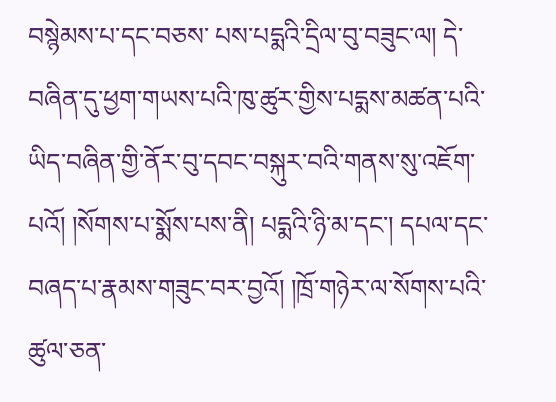བསྙེམས་པ་དང་བཅས་ པས་པདྨའི་དྲིལ་བུ་བཟུང་ལ། དེ་བཞིན་དུ་ཕྱག་གཡས་པའི་ཁུ་ཚུར་གྱིས་པདྨས་མཚན་པའི་ཡིད་བཞིན་གྱི་ནོར་བུ་དབང་བསྐུར་བའི་གནས་སུ་འཇོག་པའོ། །སོགས་པ་སྨོས་པས་ནི། པདྨའི་ཉི་མ་དང་། དཔལ་དང་བཞད་པ་རྣམས་གཟུང་བར་བྱའོ། །ཁྲོ་གཉེར་ལ་སོགས་པའི་ཚུལ་ཅན་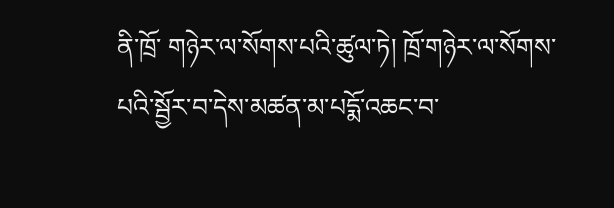ནི་ཁྲོ་ གཉེར་ལ་སོགས་པའི་ཚུལ་ཏེ། ཁྲོ་གཉེར་ལ་སོགས་པའི་སྦྱོར་བ་དེས་མཚན་མ་པདྨོ་འཆང་བ་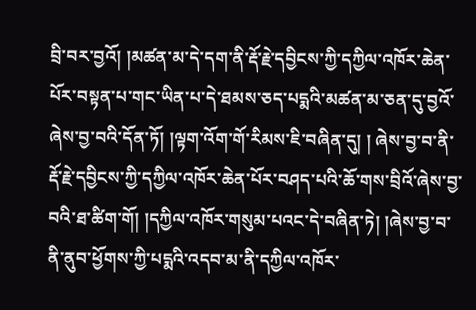བྲི་བར་བྱའོ། །མཚན་མ་དེ་དག་ནི་རྡོ་རྗེ་དབྱིངས་ཀྱི་དཀྱིལ་འཁོར་ཆེན་པོར་བསྟན་པ་གང་ཡིན་པ་དེ་ཐམས་ཅད་པདྨའི་མཚན་མ་ཅན་དུ་བྱའོ་ཞེས་བྱ་བའི་དོན་ཏོ། །ལྟག་འོག་གོ་རིམས་ཇི་བཞིན་དུ། ། ཞེས་བྱ་བ་ནི་རྡོ་རྗེ་དབྱིངས་ཀྱི་དཀྱིལ་འཁོར་ཆེན་པོར་བཤད་པའི་ཆོ་གས་བྲིའོ་ཞེས་བྱ་བའི་ཐ་ཚིག་གོ། །དཀྱིལ་འཁོར་གསུམ་པའང་དེ་བཞིན་ཏེ། །ཞེས་བྱ་བ་ནི་ནུབ་ཕྱོགས་ཀྱི་པདྨའི་འདབ་མ་ནི་དཀྱིལ་འཁོར་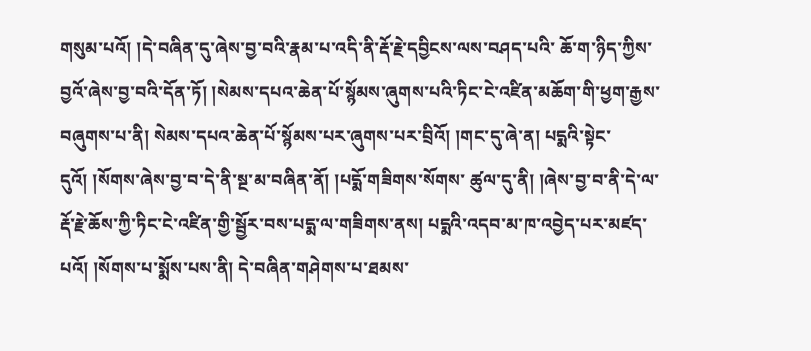གསུམ་པའོ། །དེ་བཞིན་དུ་ཞེས་བྱ་བའི་རྣམ་པ་འདི་ནི་རྡོ་རྗེ་དབྱིངས་ལས་བཤད་པའི་ ཆོ་ག་ཉིད་ཀྱིས་བྱའོ་ཞེས་བྱ་བའི་དོན་ཏོ། །སེམས་དཔའ་ཆེན་པོ་སྙོམས་ཞུགས་པའི་ཏིང་ངེ་འཛིན་མཆོག་གི་ཕྱག་རྒྱས་བཞུགས་པ་ནི། སེམས་དཔའ་ཆེན་པོ་སྙོམས་པར་ཞུགས་པར་བྲིའོ། །གང་དུ་ཞེ་ན། པདྨའི་སྟེང་དུའོ། །སོགས་ཞེས་བྱ་བ་དེ་ནི་སྔ་མ་བཞིན་ནོ། །པདྨོ་གཟིགས་སོགས་ ཚུལ་དུ་ནི། །ཞེས་བྱ་བ་ནི་དེ་ལ་རྡོ་རྗེ་ཆོས་ཀྱི་ཏིང་ངེ་འཛིན་གྱི་སྦྱོར་བས་པདྨ་ལ་གཟིགས་ནས། པདྨའི་འདབ་མ་ཁ་འབྱེད་པར་མཛད་པའོ། །སོགས་པ་སྨོས་པས་ནི། དེ་བཞིན་གཤེགས་པ་ཐམས་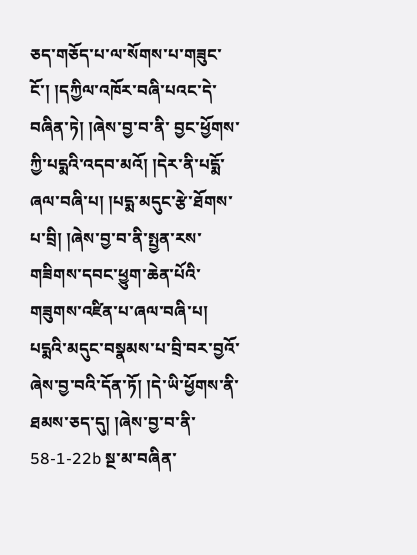ཅད་གཅོད་པ་ལ་སོགས་པ་གཟུང་ངོ་། །དཀྱིལ་འཁོར་བཞི་པའང་དེ་བཞིན་ཏེ། །ཞེས་བྱ་བ་ནི་ བྱང་ཕྱོགས་ཀྱི་པདྨའི་འདབ་མའོ། །དེར་ནི་པདྨོ་ཞལ་བཞི་པ། །པདྨ་མདུང་རྩེ་ཐོགས་པ་བྲི། །ཞེས་བྱ་བ་ནི་སྤྱན་རས་གཟིགས་དབང་ཕྱུག་ཆེན་པོའི་གཟུགས་འཛིན་པ་ཞལ་བཞི་པ། པདྨའི་མདུང་བསྣམས་པ་བྲི་བར་བྱའོ་ཞེས་བྱ་བའི་དོན་ཏོ། །དེ་ཡི་ཕྱོགས་ནི་ཐམས་ཅད་དུ། །ཞེས་བྱ་བ་ནི་ 58-1-22b སྔ་མ་བཞིན་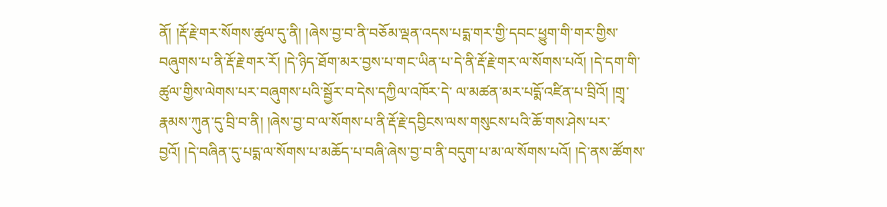ནོ། །རྡོ་རྗེ་གར་སོགས་ཚུལ་དུ་ནི། །ཞེས་བྱ་བ་ནི་བཅོམ་ལྡན་འདས་པདྨ་གར་གྱི་དབང་ཕྱུག་གི་གར་གྱིས་བཞུགས་པ་ནི་རྡོ་རྗེ་གར་རོ། །དེ་ཉིད་ཐོག་མར་བྱས་པ་གང་ཡིན་པ་དེ་ནི་རྡོ་རྗེ་གར་ལ་སོགས་པའོ། །དེ་དག་གི་ཚུལ་གྱིས་ལེགས་པར་བཞུགས་པའི་སྦྱོར་བ་དེས་དཀྱིལ་འཁོར་དེ་ ལ་མཚན་མར་པདྨོ་འཛིན་པ་བྲིའོ། །གྲྭ་རྣམས་ཀུན་དུ་བྲི་བ་ནི། །ཞེས་བྱ་བ་ལ་སོགས་པ་ནི་རྡོ་རྗེ་དབྱིངས་ལས་གསུངས་པའི་ཆོ་གས་ཤེས་པར་བྱའོ། །དེ་བཞིན་དུ་པདྨ་ལ་སོགས་པ་མཆོད་པ་བཞི་ཞེས་བྱ་བ་ནི་བདུག་པ་མ་ལ་སོགས་པའོ། །དེ་ནས་ཚོགས་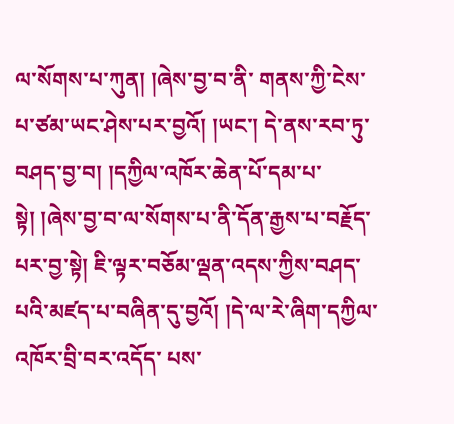ལ་སོགས་པ་ཀུན། །ཞེས་བྱ་བ་ནི་ གནས་ཀྱི་ངེས་པ་ཙམ་ཡང་ཤེས་པར་བྱའོ། །ཡང་། དེ་ནས་རབ་ཏུ་བཤད་བྱ་བ། །དཀྱིལ་འཁོར་ཆེན་པོ་དམ་པ་སྟེ། །ཞེས་བྱ་བ་ལ་སོགས་པ་ནི་དོན་རྒྱས་པ་བརྗོད་པར་བྱ་སྟེ། ཇི་ལྟར་བཅོམ་ལྡན་འདས་ཀྱིས་བཤད་པའི་མཛད་པ་བཞིན་དུ་བྱའོ། །དེ་ལ་རེ་ཞིག་དཀྱིལ་འཁོར་བྲི་བར་འདོད་ པས་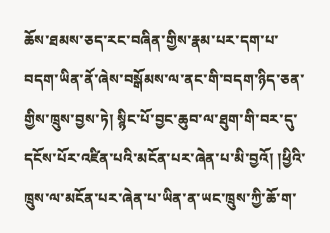ཆོས་ཐམས་ཅད་རང་བཞིན་གྱིས་རྣམ་པར་དག་པ་བདག་ཡིན་ནོ་ཞེས་བསྒོམས་ལ་ནང་གི་བདག་ཉིད་ཅན་གྱིས་ཁྲུས་བྱས་ཏེ། སྙིང་པོ་བྱང་ཆུབ་ལ་ཐུག་གི་བར་དུ་དངོས་པོར་འཛིན་པའི་མངོན་པར་ཞེན་པ་མི་བྱའོ། །ཕྱིའི་ཁྲུས་ལ་མངོན་པར་ཞེན་པ་ཡིན་ན་ཡང་ཁྲུས་ཀྱི་ཆོ་ག་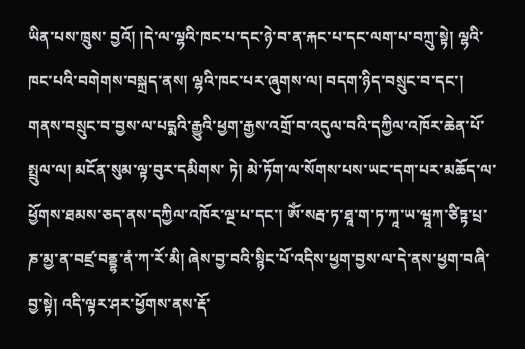ཡིན་པས་ཁྲུས་ བྱའོ། །དེ་ལ་ལྷའི་ཁང་པ་དང་ཉེ་བ་ན་རྐང་པ་དང་ལག་པ་བཀྲུ་སྟེ། ལྷའི་ཁང་པའི་བགེགས་བསྐྲད་ནས། ལྷའི་ཁང་པར་ཞུགས་ལ། བདག་ཉིད་བསྲུང་བ་དང་། གནས་བསྲུང་བ་བྱས་ལ་པདྨའི་རྒྱུའི་ཕྱག་རྒྱས་འགྲོ་བ་འདུལ་བའི་དཀྱིལ་འཁོར་ཆེན་པོ་སྤྲུལ་ལ། མངོན་སུམ་ལྟ་བུར་དམིགས་ ཏེ། མེ་ཏོག་ལ་སོགས་པས་ཡང་དག་པར་མཆོད་ལ་ཕྱོགས་ཐམས་ཅད་ནས་དཀྱིལ་འཁོར་ལྔ་པ་དང་། ཨོཾ་སརྦ་ཏ་ཐཱ་ག་ཏ་ཀཱ་ཡ་ཝཱཀ་ཙིཏྟ་པྲ་ཎ་མྱ་ན་བཛྲ་བནྡྷ་ནཾ་ཀ་རོ་མི། ཞེས་བྱ་བའི་སྙིང་པོ་འདིས་ཕྱག་བྱས་ལ་དེ་ནས་ཕྱག་བཞི་བྱ་སྟེ། འདི་ལྟར་ཤར་ཕྱོགས་ནས་རྡོ་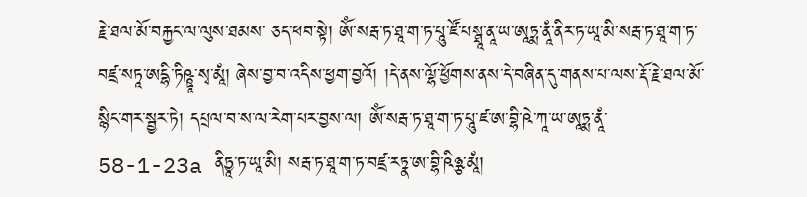རྗེ་ཐལ་མོ་བརྐྱང་ལ་ལུས་ཐམས་ ཅད་ཕབ་སྟེ། ཨོཾ་སརྦ་ཏ་ཐཱ་ག་ཏ་པཱུ་ཛོ་པསྠཱ་ནཱ་ཡ་ཨཱཏྨ་ནཱཾ་ནིར་ཏ་ཡཱ་མི་སརྦ་ཏ་ཐཱ་ག་ཏ་བཛྲ་སཏཱ་ཨདྷི་ཏིཥྛཱ་སྭ་མཱཾ། ཞེས་བྱ་བ་འདིས་ཕྱག་བྱའོ། །དེ་ནས་ལྷོ་ཕྱོགས་ནས་དེ་བཞིན་དུ་གནས་པ་ལས་རྡོ་རྗེ་ཐལ་མོ་སྙིང་གར་སྦྱར་ཏེ། དཔྲལ་བ་ས་ལ་རེག་པར་བྱས་ལ། ཨོཾ་སརྦ་ཏ་ཐཱ་ག་ཏ་པཱུ་ཛ་ཨ་བྷི་ཥེ་ཀཱ་ཡ་ཨཱཏྨ་ནཱཾ་ 58-1-23a ནིཏྱཱ་ཏ་ཡཱ་མི། སརྦ་ཏ་ཐཱ་ག་ཏ་བཛྲ་རཏྣ་ཨ་བྷི་ཥིཉྩ་མཱཾ།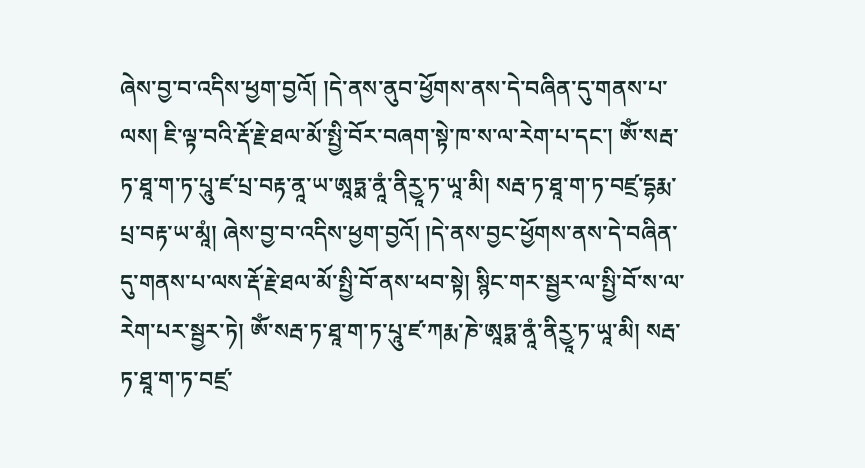ཞེས་བྱ་བ་འདིས་ཕྱག་བྱའོ། །དེ་ནས་ནུབ་ཕྱོགས་ནས་དེ་བཞིན་དུ་གནས་པ་ལས། ཇི་ལྟ་བའི་རྡོ་རྗེ་ཐལ་མོ་སྤྱི་བོར་བཞག་སྟེ་ཁ་ས་ལ་རེག་པ་དང་། ཨོཾ་སརྦ་ཏ་ཐཱ་ག་ཏ་པཱུ་ཛ་པྲ་བརྟ་ནཱ་ཡ་ཨཱཏྨ་ནཱཾ་ནིརྱཱ་ཏ་ཡཱ་མི། སརྦ་ཏ་ཐཱ་ག་ཏ་བཛྲ་དྷརྨ་ པྲ་བརྟ་ཡ་མཱཾ། ཞེས་བྱ་བ་འདིས་ཕྱག་བྱའོ། །དེ་ནས་བྱང་ཕྱོགས་ནས་དེ་བཞིན་དུ་གནས་པ་ལས་རྡོ་རྗེ་ཐལ་མོ་སྤྱི་བོ་ནས་ཕབ་སྟེ། སྙིང་གར་སྦྱར་ལ་སྤྱི་བོ་ས་ལ་རེག་པར་སྦྱར་ཏེ། ཨོཾ་སརྦ་ཏ་ཐཱ་ག་ཏ་པཱུ་ཛ་ཀརྨ་ཎེ་ཨཱཏྨ་ནཱཾ་ནིརྱཱ་ཏ་ཡཱ་མི། སརྦ་ཏ་ཐཱ་ག་ཏ་བཛྲ་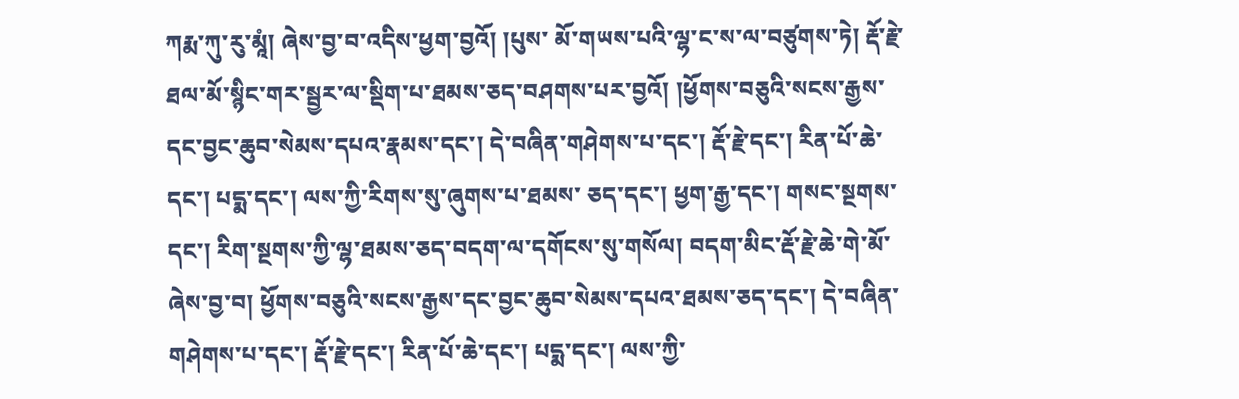ཀརྨ་ཀུ་རུ་མཱཾ། ཞེས་བྱ་བ་འདིས་ཕྱག་བྱའོ། །པུས་ མོ་གཡས་པའི་ལྷ་ང་ས་ལ་བཙུགས་ཏེ། རྡོ་རྗེ་ཐལ་མོ་སྙིང་གར་སྦྱར་ལ་སྡིག་པ་ཐམས་ཅད་བཤགས་པར་བྱའོ། །ཕྱོགས་བཅུའི་སངས་རྒྱས་དང་བྱང་ཆུབ་སེམས་དཔའ་རྣམས་དང་། དེ་བཞིན་གཤེགས་པ་དང་། རྡོ་རྗེ་དང་། རིན་པོ་ཆེ་དང་། པདྨ་དང་། ལས་ཀྱི་རིགས་སུ་ཞུགས་པ་ཐམས་ ཅད་དང་། ཕྱག་རྒྱ་དང་། གསང་སྔགས་དང་། རིག་སྔགས་ཀྱི་ལྷ་ཐམས་ཅད་བདག་ལ་དགོངས་སུ་གསོལ། བདག་མིང་རྡོ་རྗེ་ཆེ་གེ་མོ་ཞེས་བྱ་བ། ཕྱོགས་བཅུའི་སངས་རྒྱས་དང་བྱང་ཆུབ་སེམས་དཔའ་ཐམས་ཅད་དང་། དེ་བཞིན་གཤེགས་པ་དང་། རྡོ་རྗེ་དང་། རིན་པོ་ཆེ་དང་། པདྨ་དང་། ལས་ཀྱི་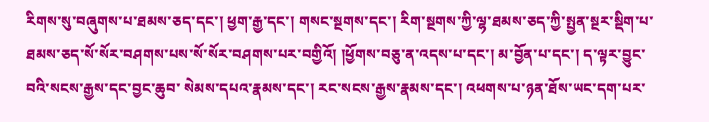རིགས་སུ་བཞུགས་པ་ཐམས་ཅད་དང་། ཕྱག་རྒྱ་དང་། གསང་སྔགས་དང་། རིག་སྔགས་ཀྱི་ལྷ་ཐམས་ཅད་ཀྱི་སྤྱན་སྔར་སྡིག་པ་ཐམས་ཅད་སོ་སོར་བཤགས་པས་སོ་སོར་བཤགས་པར་བགྱིའོ། །ཕྱོགས་བཅུ་ན་འདས་པ་དང་། མ་བྱོན་པ་དང་། ད་ལྟར་བྱུང་བའི་སངས་རྒྱས་དང་བྱང་ཆུབ་ སེམས་དཔའ་རྣམས་དང་། རང་སངས་རྒྱས་རྣམས་དང་། འཕགས་པ་ཉན་ཐོས་ཡང་དག་པར་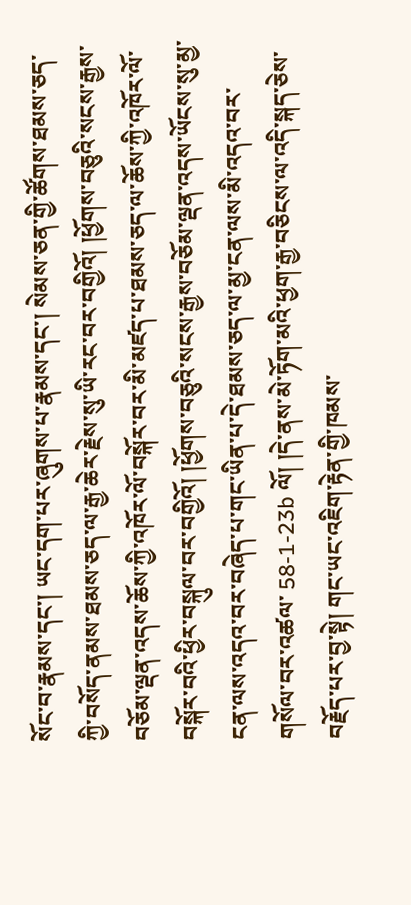སོང་བ་རྣམས་དང་། ཡང་དག་པར་ཞུགས་པ་རྣམས་དང་། སེམས་ཅན་གྱི་ཚོགས་ཐམས་ཅད་ཀྱི་བསོད་ནམས་ཐམས་ཅད་ལ་རྒྱ་ཆེར་རྗེས་སུ་ཡི་རང་བར་བགྱིའོ། །ཕྱོགས་བཅུའི་སངས་རྒྱས་ བཅོམ་ལྡན་འདས་ཆོས་ཀྱི་འཁོར་ལོ་བསྐོར་བར་མི་མཛད་པ་ཐམས་ཅད་ལ་ཆོས་ཀྱི་འཁོར་ལོ་བསྐོར་བའི་ཕྱིར་བསྐུལ་བར་བགྱིའོ། །ཕྱོགས་བཅུའི་སངས་རྒྱས་བཅོམ་ལྡན་འདས་ཡོངས་སུ་མྱ་ངན་ལས་འདའ་བར་བཞེད་པ་གང་ཡིན་པ་དེ་ཐམས་ཅད་ལ་མྱ་ངན་ལས་མི་འདའ་བར་གསོལ་བར་འཚལ་ 58-1-23b ལོ། །དེ་ནས་མེ་ཏོག་མའི་ཕྱག་རྒྱ་བཅིངས་ལ་འདི་སྐད་ཅེས་བརྗོད་པར་བྱ་སྟེ། གང་ཡང་འཇིག་རྟེན་གྱི་ཁམས་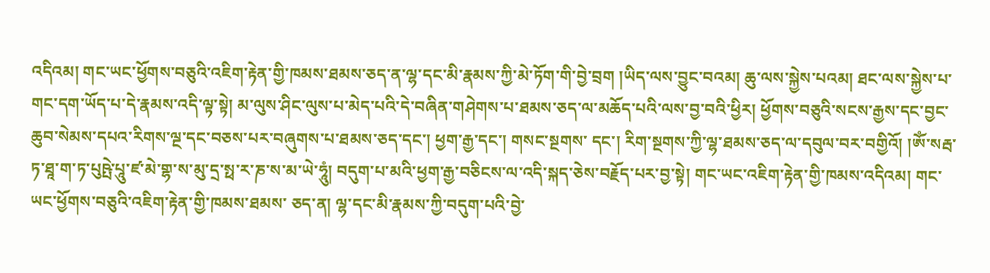འདིའམ། གང་ཡང་ཕྱོགས་བཅུའི་འཇིག་རྟེན་གྱི་ཁམས་ཐམས་ཅད་ན་ལྷ་དང་མི་རྣམས་ཀྱི་མེ་ཏོག་གི་བྱེ་བྲག །ཡིད་ལས་བྱུང་བའམ། ཆུ་ལས་སྐྱེས་པའམ། ཐང་ལས་སྐྱེས་པ་ གང་དག་ཡོད་པ་དེ་རྣམས་འདི་ལྟ་སྟེ། མ་ལུས་ཤིང་ལུས་པ་མེད་པའི་དེ་བཞིན་གཤེགས་པ་ཐམས་ཅད་ལ་མཆོད་པའི་ལས་བྱ་བའི་ཕྱིར། ཕྱོགས་བཅུའི་སངས་རྒྱས་དང་བྱང་ཆུབ་སེམས་དཔའ་རིགས་ལྔ་དང་བཅས་པར་བཞུགས་པ་ཐམས་ཅད་དང་། ཕྱག་རྒྱ་དང་། གསང་སྔགས་ དང་། རིག་སྔགས་ཀྱི་ལྷ་ཐམས་ཅད་ལ་དབུལ་བར་བགྱིའོ། །ཨོཾ་སརྦ་ཏ་ཐཱ་ག་ཏ་པུཥྤེ་པཱུ་ཛ་མེ་གྷ་ས་མུ་དྲ་སྥ་ར་ཎ་ས་མ་ཡེ་ཧཱུཾ། བདུག་པ་མའི་ཕྱག་རྒྱ་བཅིངས་ལ་འདི་སྐད་ཅེས་བརྗོད་པར་བྱ་སྟེ། གང་ཡང་འཇིག་རྟེན་གྱི་ཁམས་འདིའམ། གང་ཡང་ཕྱོགས་བཅུའི་འཇིག་རྟེན་གྱི་ཁམས་ཐམས་ ཅད་ན། ལྷ་དང་མི་རྣམས་ཀྱི་བདུག་པའི་བྱེ་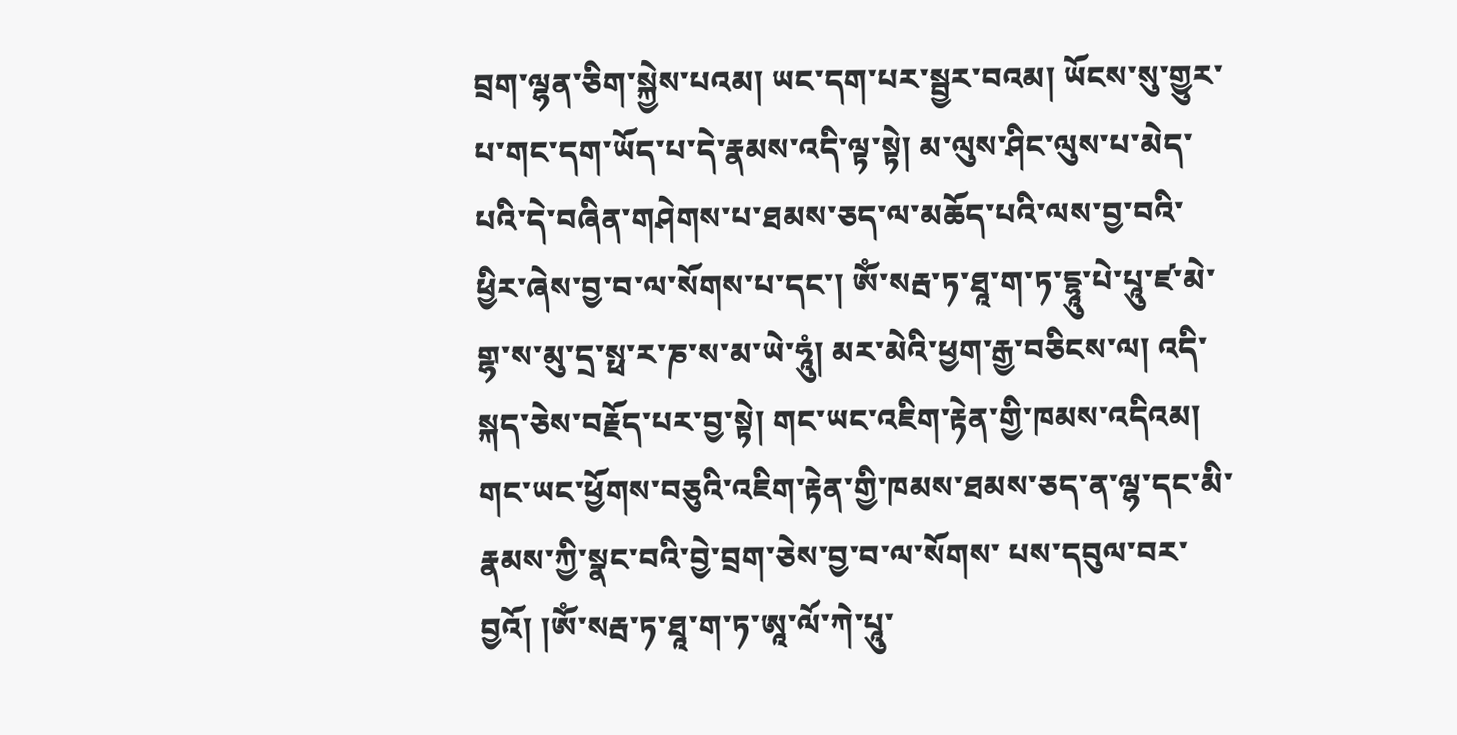བྲག་ལྷན་ཅིག་སྐྱེས་པའམ། ཡང་དག་པར་སྦྱར་བའམ། ཡོངས་སུ་གྱུར་པ་གང་དག་ཡོད་པ་དེ་རྣམས་འདི་ལྟ་སྟེ། མ་ལུས་ཤིང་ལུས་པ་མེད་པའི་དེ་བཞིན་གཤེགས་པ་ཐམས་ཅད་ལ་མཆོད་པའི་ལས་བྱ་བའི་ཕྱིར་ཞེས་བྱ་བ་ལ་སོགས་པ་དང་། ཨོཾ་སརྦ་ཏ་ཐཱ་ག་ཏ་དྷཱུ་པེ་པཱུ་ཛ་མེ་གྷ་ས་མུ་དྲ་སྥ་ར་ཎ་ས་མ་ཡེ་ཧཱུཾ། མར་མེའི་ཕྱག་རྒྱ་བཅིངས་ལ། འདི་སྐད་ཅེས་བརྗོད་པར་བྱ་སྟེ། གང་ཡང་འཇིག་རྟེན་གྱི་ཁམས་འདིའམ། གང་ཡང་ཕྱོགས་བཅུའི་འཇིག་རྟེན་གྱི་ཁམས་ཐམས་ཅད་ན་ལྷ་དང་མི་རྣམས་ཀྱི་སྣང་བའི་བྱེ་བྲག་ཅེས་བྱ་བ་ལ་སོགས་ པས་དབུལ་བར་བྱའོ། །ཨོཾ་སརྦ་ཏ་ཐཱ་ག་ཏ་ཨཱ་ལོ་ཀེ་པཱུ་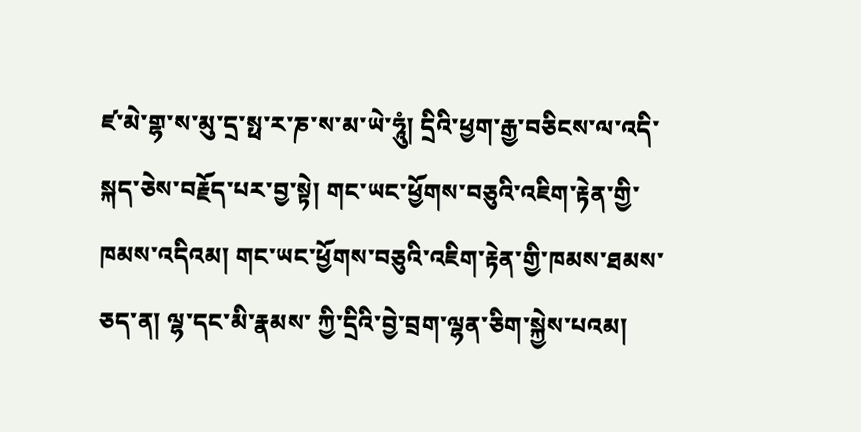ཛ་མེ་གྷ་ས་མུ་དྲ་སྥ་ར་ཎ་ས་མ་ཡེ་ཧཱུཾ། དྲིའི་ཕྱག་རྒྱ་བཅིངས་ལ་འདི་སྐད་ཅེས་བརྗོད་པར་བྱ་སྟེ། གང་ཡང་ཕྱོགས་བཅུའི་འཇིག་རྟེན་གྱི་ཁམས་འདིའམ། གང་ཡང་ཕྱོགས་བཅུའི་འཇིག་རྟེན་གྱི་ཁམས་ཐམས་ཅད་ན། ལྷ་དང་མི་རྣམས་ ཀྱི་དྲིའི་བྱེ་བྲག་ལྷན་ཅིག་སྐྱེས་པའམ།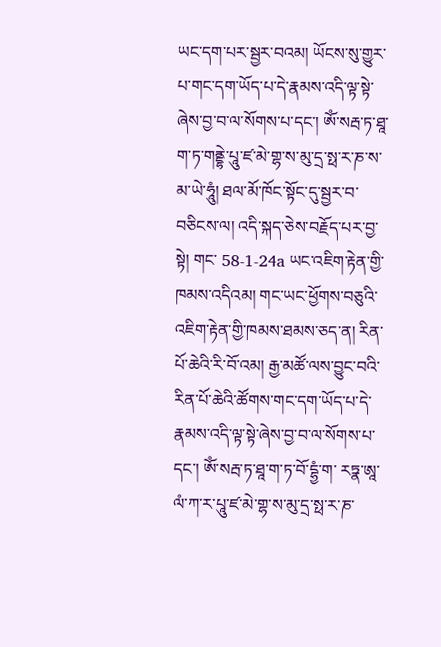ཡང་དག་པར་སྦྱར་བའམ། ཡོངས་སུ་གྱུར་པ་གང་དག་ཡོད་པ་དེ་རྣམས་འདི་ལྟ་སྟེ་ཞེས་བྱ་བ་ལ་སོགས་པ་དང་། ཨོཾ་སརྦ་ཏ་ཐཱ་ག་ཏ་གནྡྷེ་པཱུ་ཛ་མེ་གྷ་ས་མུ་དྲ་སྥ་ར་ཎ་ས་མ་ཡེ་ཧཱུཾ། ཐལ་མོ་ཁོང་སྟོང་དུ་སྦྱར་བ་བཅིངས་ལ། འདི་སྐད་ཅེས་བརྗོད་པར་བྱ་སྟེ། གང་ 58-1-24a ཡང་འཇིག་རྟེན་གྱི་ཁམས་འདིའམ། གང་ཡང་ཕྱོགས་བཅུའི་འཇིག་རྟེན་གྱི་ཁམས་ཐམས་ཅད་ན། རིན་པོ་ཆེའི་རི་བོ་འམ། རྒྱ་མཚོ་ལས་བྱུང་བའི་རིན་པོ་ཆེའི་ཚོགས་གང་དག་ཡོད་པ་དེ་རྣམས་འདི་ལྟ་སྟེ་ཞེས་བྱ་བ་ལ་སོགས་པ་དང་། ཨོཾ་སརྦ་ཏ་ཐཱ་ག་ཏ་བོ་དྷྱཾ་ག་ རཏྣ་ཨཱ་ལཾ་ཀ་ར་པཱུ་ཛ་མེ་གྷ་ས་མུ་དྲ་སྥ་ར་ཎ་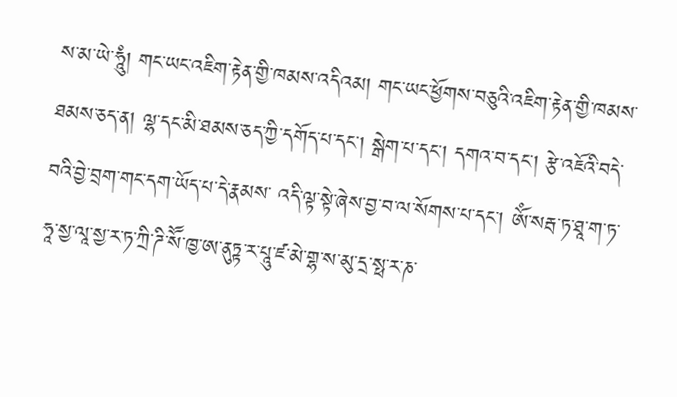ས་མ་ཡེ་ཧཱུཾ། གང་ཡང་འཇིག་རྟེན་གྱི་ཁམས་འདིའམ། གང་ཡང་ཕྱོགས་བཅུའི་འཇིག་རྟེན་གྱི་ཁམས་ཐམས་ཅད་ན། ལྷ་དང་མི་ཐམས་ཅད་ཀྱི་དགོད་པ་དང་། སྒེག་པ་དང་། དགའ་བ་དང་། རྩེ་འཇོའི་བདེ་བའི་བྱེ་བྲག་གང་དག་ཡོད་པ་དེ་རྣམས་ འདི་ལྟ་སྟེ་ཞེས་བྱ་བ་ལ་སོགས་པ་དང་། ཨོཾ་སརྦ་ཏ་ཐཱ་ག་ཏ་ཧཱ་སྱ་ལཱ་སྱ་ར་ཏ་ཀྲི་ཌི་སཽ་ཁྱ་ཨ་ནུཏྟ་ར་པཱུ་ཛ་མེ་གྷ་ས་མུ་དྲ་སྥ་ར་ཎ་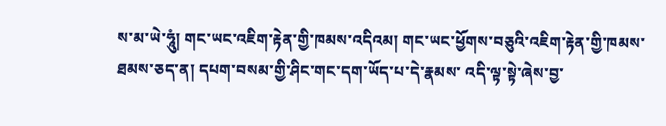ས་མ་ཡེ་ཧཱུཾ། གང་ཡང་འཇིག་རྟེན་གྱི་ཁམས་འདིའམ། གང་ཡང་ཕྱོགས་བཅུའི་འཇིག་རྟེན་གྱི་ཁམས་ཐམས་ཅད་ན། དཔག་བསམ་གྱི་ཤིང་གང་དག་ཡོད་པ་དེ་རྣམས་ འདི་ལྟ་སྟེ་ཞེས་བྱ་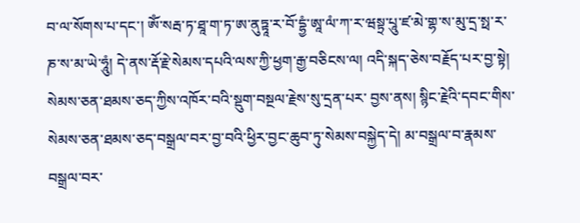བ་ལ་སོགས་པ་དང་། ཨོཾ་སརྦ་ཏ་ཐཱ་ག་ཏ་ཨ་ནུཏྟཱ་ར་བོ་དྷྱཾ་ཨཱ་ལཾ་ཀ་ར་ཝསྟྲ་པཱུ་ཛ་མེ་གྷ་ས་མུ་དྲ་སྥ་ར་ཎ་ས་མ་ཡེ་ཧཱུཾ། དེ་ནས་རྡོ་རྗེ་སེམས་དཔའི་ལས་ཀྱི་ཕྱག་རྒྱ་བཅིངས་ལ། འདི་སྐད་ཅེས་བརྗོད་པར་བྱ་སྟེ། སེམས་ཅན་ཐམས་ཅད་ཀྱིས་འཁོར་བའི་སྡུག་བསྔལ་རྗེས་སུ་དྲན་པར་ བྱས་ནས། སྙིང་རྗེའི་དབང་གིས་སེམས་ཅན་ཐམས་ཅད་བསྒྲལ་བར་བྱ་བའི་ཕྱིར་བྱང་ཆུབ་ཏུ་སེམས་བསྐྱེད་དེ། མ་བསྒྲལ་བ་རྣམས་བསྒྲལ་བར་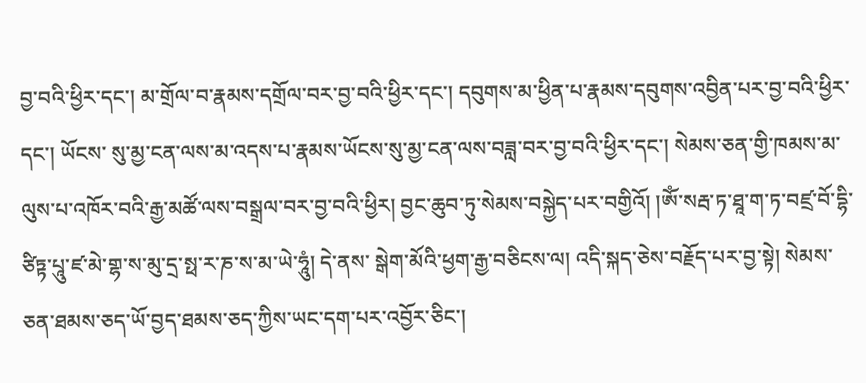བྱ་བའི་ཕྱིར་དང་། མ་གྲོལ་བ་རྣམས་དགྲོལ་བར་བྱ་བའི་ཕྱིར་དང་། དབུགས་མ་ཕྱིན་པ་རྣམས་དབུགས་འབྱིན་པར་བྱ་བའི་ཕྱིར་དང་། ཡོངས་ སུ་མྱ་ངན་ལས་མ་འདས་པ་རྣམས་ཡོངས་སུ་མྱ་ངན་ལས་བཟླ་བར་བྱ་བའི་ཕྱིར་དང་། སེམས་ཅན་གྱི་ཁམས་མ་ལུས་པ་འཁོར་བའི་རྒྱ་མཚོ་ལས་བསྒྲལ་བར་བྱ་བའི་ཕྱིར། བྱང་ཆུབ་ཏུ་སེམས་བསྐྱེད་པར་བགྱིའོ། །ཨོཾ་སརྦ་ཏ་ཐཱ་ག་ཏ་བཛྲ་བོ་དྷི་ཙིཏྟ་པཱུ་ཛ་མེ་གྷ་ས་མུ་དྲ་སྥ་ར་ཎ་ས་མ་ཡེ་ཧཱུཾ། དེ་ནས་ སྒེག་མོའི་ཕྱག་རྒྱ་བཅིངས་ལ། འདི་སྐད་ཅེས་བརྗོད་པར་བྱ་སྟེ། སེམས་ཅན་ཐམས་ཅད་ཡོ་བྱད་ཐམས་ཅད་ཀྱིས་ཡང་དག་པར་འབྱོར་ཅིང་།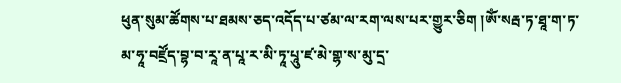ཕུན་སུམ་ཚོགས་པ་ཐམས་ཅད་འདོད་པ་ཙམ་ལ་རག་ལས་པར་གྱུར་ཅིག །ཨོཾ་སརྦ་ཏ་ཐཱ་ག་ཏ་མ་ཧཱ་བཛྲོད་བྷ་བ་རཱ་ན་པཱ་ར་མི་ཏཱ་པཱུ་ཛ་མེ་གྷ་ས་མུ་དྲ་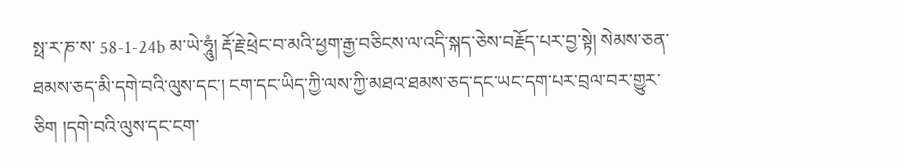སྥ་ར་ཎ་ས་ 58-1-24b མ་ཡེ་ཧཱུཾ། རྡོ་རྗེ་ཕྲེང་བ་མའི་ཕྱག་རྒྱ་བཅིངས་ལ་འདི་སྐད་ཅེས་བརྗོད་པར་བྱ་སྟེ། སེམས་ཅན་ཐམས་ཅད་མི་དགེ་བའི་ལུས་དང་། ངག་དང་ཡིད་ཀྱི་ལས་ཀྱི་མཐའ་ཐམས་ཅད་དང་ཡང་དག་པར་བྲལ་བར་གྱུར་ཅིག །དགེ་བའི་ལུས་དང་ངག་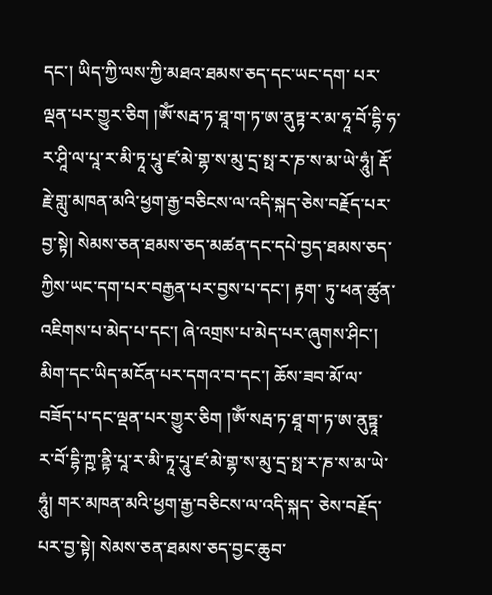དང་། ཡིད་ཀྱི་ལས་ཀྱི་མཐའ་ཐམས་ཅད་དང་ཡང་དག་ པར་ལྡན་པར་གྱུར་ཅིག །ཨོཾ་སརྦ་ཏ་ཐཱ་ག་ཏ་ཨ་ནུཏྟ་ར་མ་ཧཱ་བོ་དྷི་ཧ་ར་ཤཱི་ལ་པཱ་ར་མི་ཏཱ་པཱུ་ཛ་མེ་གྷ་ས་མུ་དྲ་སྥ་ར་ཎ་ས་མ་ཡེ་ཧཱུཾ། རྡོ་རྗེ་གླུ་མཁན་མའི་ཕྱག་རྒྱ་བཅིངས་ལ་འདི་སྐད་ཅེས་བརྗོད་པར་བྱ་སྟེ། སེམས་ཅན་ཐམས་ཅད་མཚན་དང་དཔེ་བྱད་ཐམས་ཅད་ཀྱིས་ཡང་དག་པར་བརྒྱན་པར་བྱས་པ་དང་། རྟག་ ཏུ་ཕན་ཚུན་འཇིགས་པ་མེད་པ་དང་། ཞེ་འགྲས་པ་མེད་པར་ཞུགས་ཤིང་། མིག་དང་ཡིད་མངོན་པར་དགའ་བ་དང་། ཆོས་ཟབ་མོ་ལ་བཟོད་པ་དང་ལྡན་པར་གྱུར་ཅིག །ཨོཾ་སརྦ་ཏ་ཐཱ་ག་ཏ་ཨ་ནུཏྟཱ་ར་བོ་དྷི་ཀྵ་ནྟི་པཱ་ར་མི་ཏཱ་པཱུ་ཛ་མེ་གྷ་ས་མུ་དྲ་སྥ་ར་ཎ་ས་མ་ཡེ་ཧཱུཾ། གར་མཁན་མའི་ཕྱག་རྒྱ་བཅིངས་ལ་འདི་སྐད་ ཅེས་བརྗོད་པར་བྱ་སྟེ། སེམས་ཅན་ཐམས་ཅད་བྱང་ཆུབ་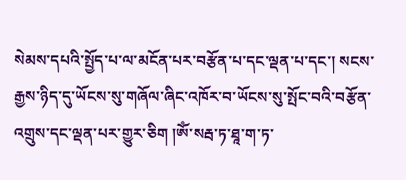སེམས་དཔའི་སྤྱོད་པ་ལ་མངོན་པར་བརྩོན་པ་དང་ལྡན་པ་དང་། སངས་རྒྱས་ཉིད་དུ་ཡོངས་སུ་གཞོལ་ཞིང་འཁོར་བ་ཡོངས་སུ་སྤོང་བའི་བརྩོན་འགྲུས་དང་ལྡན་པར་གྱུར་ཅིག །ཨོཾ་སརྦ་ཏ་ཐཱ་ག་ཏ་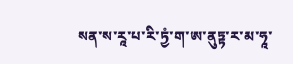སན་ས་རཱ་པ་རི་ཏྱཾ་ག་ཨ་ནུཏྟ་ར་མ་ཧཱ་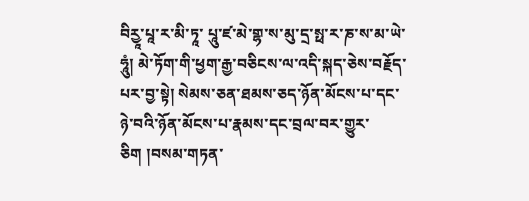བིརྱཱ་པཱ་ར་མི་ཏཱ་ པཱུ་ཛ་མེ་གྷ་ས་མུ་དྲ་སྥ་ར་ཎ་ས་མ་ཡེ་ཧཱུཾ། མེ་ཏོག་གི་ཕྱག་རྒྱ་བཅིངས་ལ་འདི་སྐད་ཅེས་བརྗོད་པར་བྱ་སྟེ། སེམས་ཅན་ཐམས་ཅད་ཉོན་མོངས་པ་དང་ཉེ་བའི་ཉོན་མོངས་པ་རྣམས་དང་བྲལ་བར་གྱུར་ཅིག །བསམ་གཏན་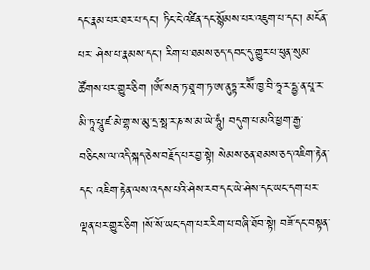དང་རྣམ་པར་ཐར་པ་དང་། ཏིང་ངེ་འཛིན་དང་སྙོམས་པར་འཇུག་པ་དང་། མངོན་པར་ ཤེས་པ་རྣམས་དང་། རིག་པ་ཐམས་ཅད་དབང་དུ་གྱུར་པ་ཕུན་སུམ་ཚོགས་པར་གྱུར་ཅིག །ཨོཾ་སརྦ་ཏ་ཐཱ་ག་ཏ་ཨ་ནུཏྟ་ར་སཽ་ཁྱ་བི་ཧཱ་ར་དྷྱ་ན་པཱ་ར་མི་ཏཱ་པཱུ་ཛ་མེ་གྷ་ས་མུ་དྲ་སྥ་ར་ཎ་ས་མ་ཡེ་ཧཱུཾ། བདུག་པ་མའི་ཕྱག་རྒྱ་བཅིངས་ལ་འདི་སྐད་ཅེས་བརྗོད་པར་བྱ་སྟེ། སེམས་ཅན་ཐམས་ཅད་འཇིག་རྟེན་དང་ འཇིག་རྟེན་ལས་འདས་པའི་ཤེས་རབ་དང་ཡེ་ཤེས་དང་ཡང་དག་པར་ལྡན་པར་གྱུར་ཅིག །སོ་སོ་ཡང་དག་པར་རིག་པ་བཞི་ཐོབ་སྟེ། བཟོ་དང་བསྟན་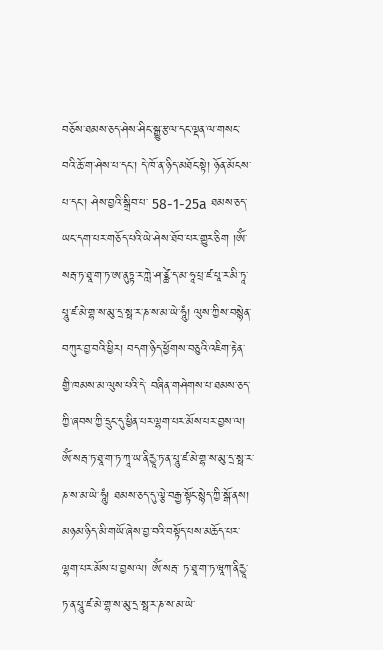བཅོས་ཐམས་ཅད་ཤེས་ཤིང་སྒྱུ་རྩལ་དང་ལྡན་ལ་གསང་བའི་ཆོ་ག་ཤེས་པ་དང་། དེ་ཁོ་ན་ཉིད་མཐོང་སྟེ། ཉོན་མོངས་པ་དང་། ཤེས་བྱའི་སྒྲིབ་པ་ 58-1-25a ཐམས་ཅད་ཡང་དག་པར་གཅོད་པའི་ཡེ་ཤེས་ཐོབ་པར་གྱུར་ཅིག །ཨོཾ་སརྦ་ཏ་ཐཱ་ག་ཏ་ཨ་ནུཏྟ་ར་ཀླེ་ཤ་ཙྪེ་ད་མ་ཧཱ་པྲ་ཛ་པཱ་ར་མི་ཏཱ་པཱུ་ཛ་མེ་གྷ་ས་མུ་དྲ་སྥ་ར་ཎ་ས་མ་ཡེ་ཧཱུཾ། ལུས་ཀྱིས་བསྙེན་བཀུར་བྱ་བའི་ཕྱིར། བདག་ཉིད་ཕྱོགས་བཅུའི་འཇིག་རྟེན་གྱི་ཁམས་མ་ལུས་པའི་དེ་ བཞིན་གཤེགས་པ་ཐམས་ཅད་ཀྱི་ཞབས་ཀྱི་དྲུང་དུ་ཕྱིན་པར་ལྷག་པར་མོས་པར་བྱས་ལ། ཨོཾ་སརྦ་ཏ་ཐཱ་ག་ཏ་ཀཱ་ཡ་ནིརྱཱ་ཏ་ན་པཱུ་ཛ་མེ་གྷ་ས་མུ་དྲ་སྥ་ར་ཎ་ས་མ་ཡེ་ཧཱུཾ། ཐམས་ཅད་དུ་ལྕེ་བརྒྱ་སྟོང་སྙེད་ཀྱི་སྒོ་ནས། མཉམ་ཉིད་མི་གཡོ་ཞེས་བྱ་བའི་བསྟོད་པས་མཆོད་པར་ལྷག་པར་མོས་པ་བྱས་ལ། ཨོཾ་སརྦ་ ཏ་ཐཱ་ག་ཏ་ཝཱཀ་ནིརྱཱ་ཏ་ན་པཱུ་ཛ་མེ་གྷ་ས་མུ་དྲ་སྥ་ར་ཎ་ས་མ་ཡེ་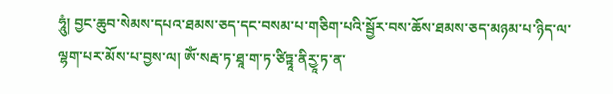ཧཱུཾ། བྱང་ཆུབ་སེམས་དཔའ་ཐམས་ཅད་དང་བསམ་པ་གཅིག་པའི་སྦྱོར་བས་ཆོས་ཐམས་ཅད་མཉམ་པ་ཉིད་ལ་ལྷག་པར་མོས་པ་བྱས་ལ། ཨོཾ་སརྦ་ཏ་ཐཱ་ག་ཏ་ཙིཏྟཱ་ནིརྱཱ་ཏ་ན་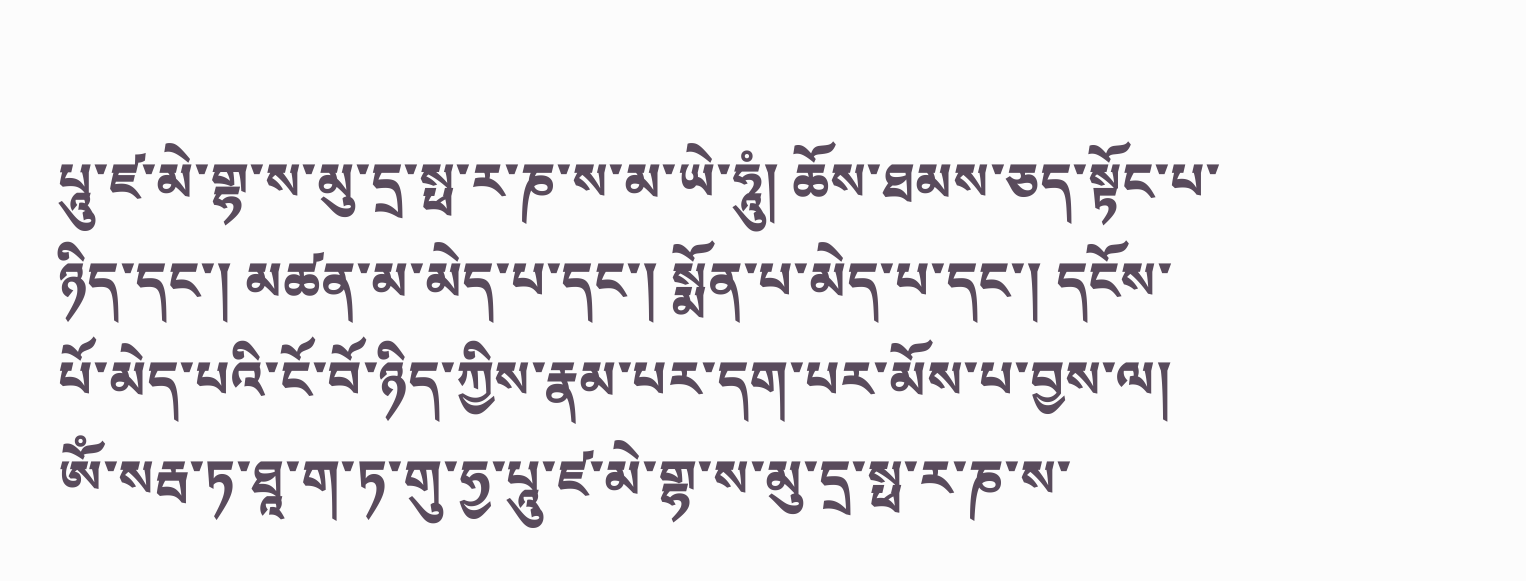པཱུ་ཛ་མེ་གྷ་ས་མུ་དྲ་སྥ་ར་ཎ་ས་མ་ཡེ་ཧཱུཾ། ཆོས་ཐམས་ཅད་སྟོང་པ་ཉིད་དང་། མཚན་མ་མེད་པ་དང་། སྨོན་པ་མེད་པ་དང་། དངོས་པོ་མེད་པའི་ངོ་བོ་ཉིད་ཀྱིས་རྣམ་པར་དག་པར་མོས་པ་བྱས་ལ། ཨོཾ་སརྦ་ཏ་ཐཱ་ག་ཏ་གུ་ཧྱ་པཱུ་ཛ་མེ་གྷ་ས་མུ་དྲ་སྥ་ར་ཎ་ས་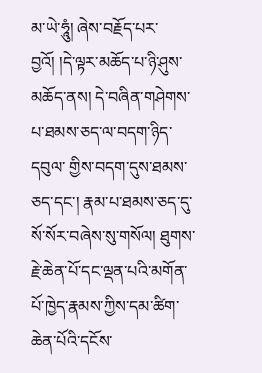མ་ཡེ་ཧཱུཾ། ཞེས་བརྗོད་པར་བྱའོ། །དེ་ལྟར་མཆོད་པ་ཉི་ཤུས་མཆོད་ནས། དེ་བཞིན་གཤེགས་པ་ཐམས་ཅད་ལ་བདག་ཉིད་དབུལ་ གྱིས་བདག་དུས་ཐམས་ཅད་དང་། རྣམ་པ་ཐམས་ཅད་དུ་སོ་སོར་བཞེས་སུ་གསོལ། ཐུགས་རྗེ་ཆེན་པོ་དང་ལྡན་པའི་མགོན་པོ་ཁྱེད་རྣམས་ཀྱིས་དམ་ཚིག་ཆེན་པོའི་དངོས་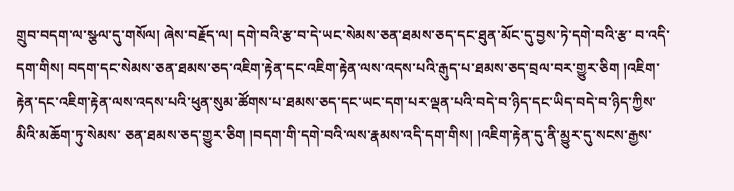གྲུབ་བདག་ལ་སྩལ་དུ་གསོལ། ཞེས་བརྗོད་ལ། དགེ་བའི་རྩ་བ་དེ་ཡང་སེམས་ཅན་ཐམས་ཅད་དང་ཐུན་མོང་དུ་བྱས་ཏེ་དགེ་བའི་རྩ་ བ་འདི་དག་གིས། བདག་དང་སེམས་ཅན་ཐམས་ཅད་འཇིག་རྟེན་དང་འཇིག་རྟེན་ལས་འདས་པའི་རྒུད་པ་ཐམས་ཅད་བྲལ་བར་གྱུར་ཅིག །འཇིག་རྟེན་དང་འཇིག་རྟེན་ལས་འདས་པའི་ཕུན་སུམ་ཚོགས་པ་ཐམས་ཅད་དང་ཡང་དག་པར་ལྡན་པའི་བདེ་བ་ཉིད་དང་ཡིད་བདེ་བ་ཉིད་ཀྱིས་མིའི་མཆོག་ཏུ་སེམས་ ཅན་ཐམས་ཅད་གྱུར་ཅིག །བདག་གི་དགེ་བའི་ལས་རྣམས་འདི་དག་གིས། །འཇིག་རྟེན་དུ་ནི་མྱུར་དུ་སངས་རྒྱས་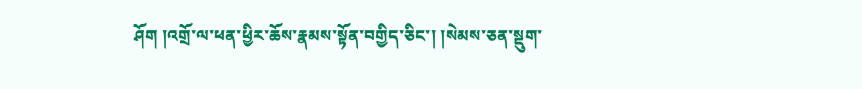ཤོག །འགྲོ་ལ་ཕན་ཕྱིར་ཆོས་རྣམས་སྟོན་བགྱིད་ཅིང་། །སེམས་ཅན་སྡུག་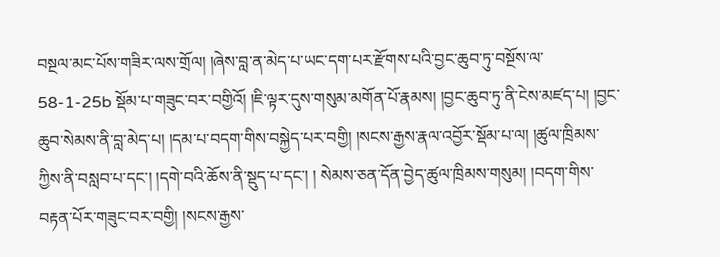བསྔལ་མང་པོས་གཟིར་ལས་གྲོལ། །ཞེས་བླ་ན་མེད་པ་ཡང་དག་པར་རྫོགས་པའི་བྱང་ཆུབ་ཏུ་བསྔོས་ལ་ 58-1-25b སྡོམ་པ་གཟུང་བར་བགྱིའོ། །ཇི་ལྟར་དུས་གསུམ་མགོན་པོ་རྣམས། །བྱང་ཆུབ་ཏུ་ནི་ངེས་མཛད་པ། །བྱང་ཆུབ་སེམས་ནི་བླ་མེད་པ། །དམ་པ་བདག་གིས་བསྐྱེད་པར་བགྱི། །སངས་རྒྱས་རྣལ་འབྱོར་སྡོམ་པ་ལ། །ཚུལ་ཁྲིམས་ཀྱིས་ནི་བསླབ་པ་དང་། །དགེ་བའི་ཆོས་ནི་སྡུད་པ་དང་། ། སེམས་ཅན་དོན་བྱེད་ཚུལ་ཁྲིམས་གསུམ། །བདག་གིས་བརྟན་པོར་གཟུང་བར་བགྱི། །སངས་རྒྱས་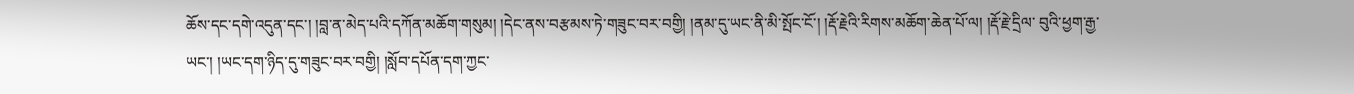ཆོས་དང་དགེ་འདུན་དང་། །བླ་ན་མེད་པའི་དཀོན་མཆོག་གསུམ། །དེང་ནས་བརྩམས་ཏེ་གཟུང་བར་བགྱི། །ནམ་དུ་ཡང་ནི་མི་སྤོང་ངོ་། །རྡོ་རྗེའི་རིགས་མཆོག་ཆེན་པོ་ལ། །རྡོ་རྗེ་དྲིལ་ བུའི་ཕྱག་རྒྱ་ཡང་། །ཡང་དག་ཉིད་དུ་གཟུང་བར་བགྱི། །སློབ་དཔོན་དག་ཀྱང་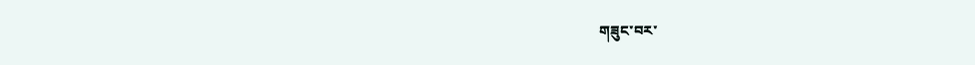གཟུང་བར་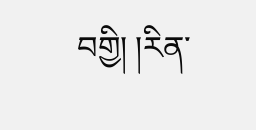བགྱི། །རིན་